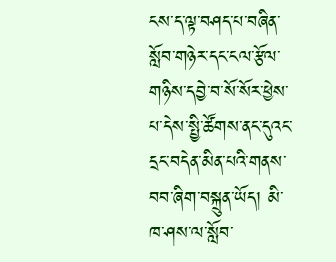ངས་ད་ལྟ་བཤད་པ་བཞིན་སློབ་གཉེར་དང་ངལ་རྩོལ་གཉིས་དབྱེ་བ་སོ་སོར་ཕྱེས་པ་དེས་སྤྱི་ཚོགས་ནང་དུའང་དྲང་བདེན་མིན་པའི་གནས་བབ་ཞིག་བསྐྲུན་ཡོད། མི་ཁ་ཤས་ལ་སློབ་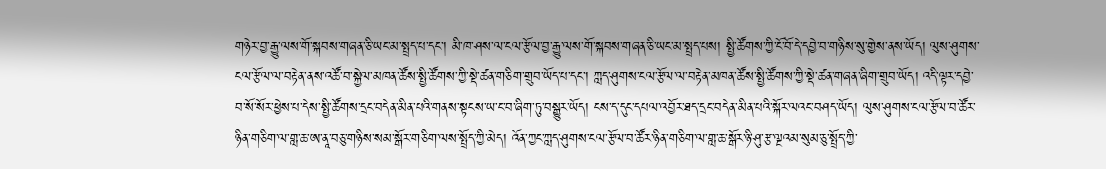གཉེར་བྱ་རྒྱུ་ལས་གོ་སྐབས་གཞན་ཅི་ཡང་མ་སྤྲད་པ་དང་། མི་ཁ་ཤས་ལ་ངལ་རྩོལ་བྱ་རྒྱུ་ལས་གོ་སྐབས་གཞན་ཅི་ཡང་མ་སྤྲད་པས། སྤྱི་ཚོགས་ཀྱི་ངོ་བོ་དེ་དབྱེ་བ་གཉིས་སུ་གྱེས་ནས་ཡོད། ལུས་ཤུགས་ངལ་རྩོལ་ལ་བརྟེན་ནས་འཚོ་བ་སྐྱེལ་མཁན་ཚོས་སྤྱི་ཚོགས་ཀྱི་སྡེ་ཚན་གཅིག་གྲུབ་ཡོད་པ་དང་། ཀླད་ཤུགས་ངལ་རྩོལ་ལ་བརྟེན་མཁན་ཚོས་སྤྱི་ཚོགས་ཀྱི་སྡེ་ཚན་གཞན་ཞིག་གྲུབ་ཡོད། འདི་ལྟར་དབྱེ་བ་སོ་སོར་ཕྱེས་པ་དེས་སྤྱི་ཚོགས་དྲང་བདེན་མིན་པའི་གནས་སྟངས་ཡ་ང་བ་ཞིག་ཏུ་བསྒྱུར་ཡོད། ངས་ད་དུང་དཔལ་འབྱོར་ཐད་དྲང་བདེན་མིན་པའི་སྐོར་ལའང་བཤད་ཡོད། ལུས་ཤུགས་ངལ་རྩོལ་བ་ཚོར་ཉིན་གཅིག་ལ་གླ་ཆ་ཨ་ནཱ་བཅུ་གཉིས་སམ་སྒོར་གཅིག་ལས་སྤྲོད་ཀྱི་མེད། འོན་ཀྱང་ཀླད་ཤུགས་ངལ་རྩོལ་བ་ཚོར་ཉིན་གཅིག་ལ་གླ་ཆ་སྒོར་ཉི་ཤུ་རྩ་ལྔའམ་སུམ་ཅུ་སྤྲོད་ཀྱི་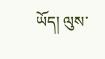ཡོད། ལུས་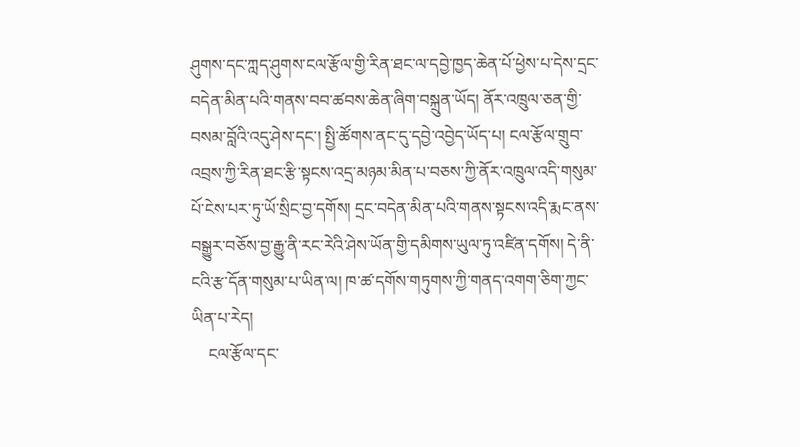ཤུགས་དང་ཀླད་ཤུགས་ངལ་རྩོལ་གྱི་རིན་ཐང་ལ་དབྱེ་ཁྱད་ཆེན་པོ་ཕྱེས་པ་དེས་དྲང་བདེན་མིན་པའི་གནས་བབ་ཚབས་ཆེན་ཞིག་བསྐྲུན་ཡོད། ནོར་འཁྲུལ་ཅན་གྱི་བསམ་བློའི་འདུ་ཤེས་དང་། སྤྱི་ཚོགས་ནང་དུ་དབྱེ་འབྱེད་ཡོད་པ། ངལ་རྩོལ་གྲུབ་འབྲས་ཀྱི་རིན་ཐང་རྩི་སྟངས་འདྲ་མཉམ་མིན་པ་བཅས་ཀྱི་ནོར་འཁྲུལ་འདི་གསུམ་པོ་ངེས་པར་ཏུ་ཡོ་སྲིང་བྱ་དགོས། དྲང་བདེན་མིན་པའི་གནས་སྟངས་འདི་རྨང་ནས་བསྒྱུར་བཅོས་བྱ་རྒྱུ་ནི་རང་རེའི་ཤེས་ཡོན་གྱི་དམིགས་ཡུལ་ཏུ་འཛིན་དགོས། དེ་ནི་ངའི་རྩ་དོན་གསུམ་པ་ཡིན་ལ། ཁ་ཚ་དགོས་གཏུགས་ཀྱི་གནད་འགག་ཅིག་ཀྱང་ཡིན་པ་རེད།
    ངལ་རྩོལ་དང་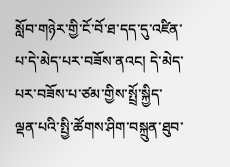སློབ་གཉེར་གྱི་ངོ་བོ་ཐ་དད་དུ་འཛིན་པ་དེ་མེད་པར་བཟོས་ནའང། དེ་མེད་པར་བཟོས་པ་ཙམ་གྱིས་སྤྲོ་སྐྱིད་ལྡན་པའི་སྤྱི་ཚོགས་ཤིག་བསྐྲུན་ཐུབ་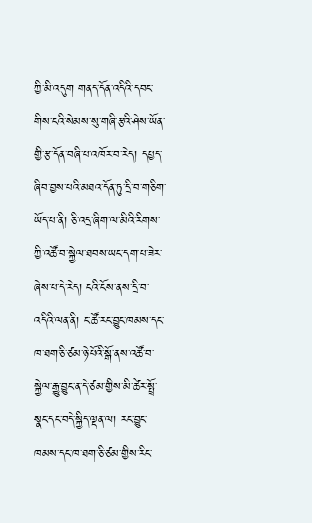ཀྱི་མི་འདུག གནད་དོན་འདིའི་དབང་གིས་ངའི་སེམས་སུ་གཞི་རྩའི་ཤེས་ཡོན་གྱི་རྩ་དོན་བཞི་པ་འཁོར་བ་རེད། དཔྱད་ཞིབ་བྱས་པའི་མཐའ་དོན་ཏུ་དྲི་བ་གཅིག་ཡོད་པ་ནི། ཅི་འདྲ་ཞིག་ལ་མིའི་རིགས་ཀྱི་འཚོ་བ་སྐྱེལ་ཐབས་ཡང་དག་པ་ཟེར་ཞེས་པ་དེ་རེད། ངའི་ངོས་ནས་དྲི་བ་འདིའི་ལན་ནི། ང་ཚོ་རང་བྱུང་ཁམས་དང་ཁ་ཐག་ཅི་ཙམ་ཉེ་པོའི་སྒོ་ནས་འཚོ་བ་སྐྱེལ་རྒྱུ་བྱུང་ན་དེ་ཙམ་གྱིས་མི་ཚེར་སྤྲོ་སྣང་དང་བདེ་སྐྱིད་ལྡན་ལ། རང་བྱུང་ཁམས་དང་ཁ་ཐག་ཅི་ཙམ་གྱིས་རིང་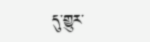དུ་གྱུར་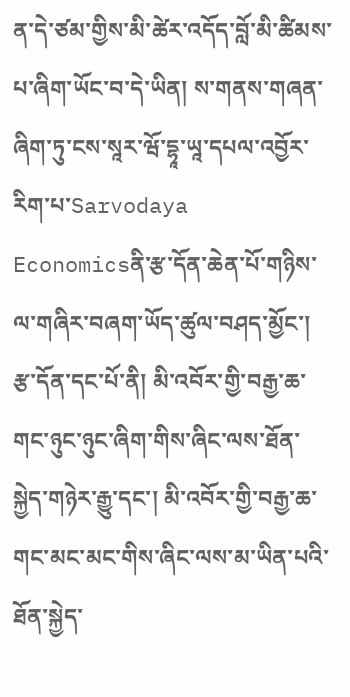ན་དེ་ཙམ་གྱིས་མི་ཚེར་འདོད་བློ་མི་ཚིམས་པ་ཞིག་ཡོང་བ་དེ་ཡིན། ས་གནས་གཞན་ཞིག་ཏུ་ངས་སཱར་ཝོ་དྷཱ་ཡཱ་དཔལ་འབྱོར་རིག་པ་Sarvodaya Economicsནི་རྩ་དོན་ཆེན་པོ་གཉིས་ལ་གཞིར་བཞག་ཡོད་ཚུལ་བཤད་མྱོང་། རྩ་དོན་དང་པོ་ནི། མི་འབོར་གྱི་བརྒྱ་ཆ་གང་ཉུང་ཉུང་ཞིག་གིས་ཞིང་ལས་ཐོན་སྐྱེད་གཉེར་རྒྱུ་དང་། མི་འབོར་གྱི་བརྒྱ་ཆ་གང་མང་མང་གིས་ཞིང་ལས་མ་ཡིན་པའི་ཐོན་སྐྱེད་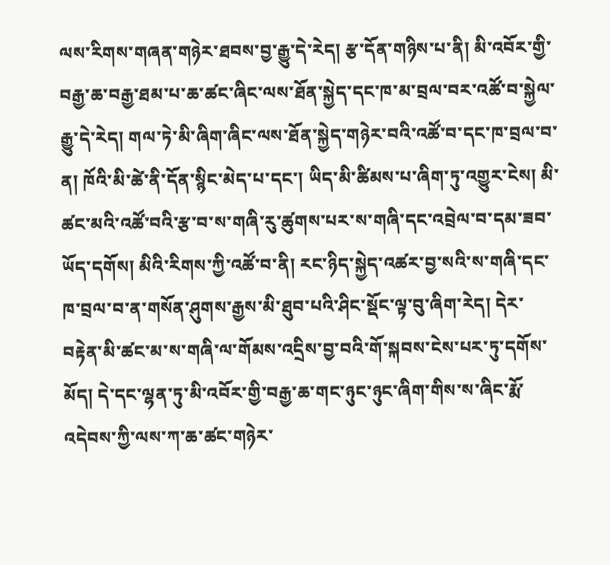ལས་རིགས་གཞན་གཉེར་ཐབས་བྱ་རྒྱུ་དེ་རེད། རྩ་དོན་གཉིས་པ་ནི། མི་འབོར་གྱི་བརྒྱ་ཆ་བརྒྱ་ཐམ་པ་ཆ་ཚང་ཞིང་ལས་ཐོན་སྐྱེད་དང་ཁ་མ་བྲལ་བར་འཚོ་བ་སྐྱེལ་རྒྱུ་དེ་རེད། གལ་ཏེ་མི་ཞིག་ཞིང་ལས་ཐོན་སྐྱེད་གཉེར་བའི་འཚོ་བ་དང་ཁ་བྲལ་བ་ན། ཁོའི་མི་ཚེ་ནི་དོན་སྙིང་མེད་པ་དང་། ཡིད་མི་ཚིམས་པ་ཞིག་ཏུ་འགྱུར་ངེས། མི་ཚང་མའི་འཚོ་བའི་རྩ་བ་ས་གཞི་རུ་ཚུགས་པར་ས་གཞི་དང་འབྲེལ་བ་དམ་ཟབ་ཡོད་དགོས། མིའི་རིགས་ཀྱི་འཚོ་བ་ནི། རང་ཉིད་སྐྱེད་འཚར་བྱ་སའི་ས་གཞི་དང་ཁ་བྲལ་བ་ན་གསོན་ཤུགས་རྒྱས་མི་ཐུབ་པའི་ཤིང་སྡོང་ལྟ་བུ་ཞིག་རེད། དེར་བརྟེན་མི་ཚང་མ་ས་གཞི་ལ་གོམས་འདྲིས་བྱ་བའི་གོ་སྐབས་ངེས་པར་ཏུ་དགོས་མོད། དེ་དང་ལྷན་ཏུ་མི་འབོར་གྱི་བརྒྱ་ཆ་གང་ཉུང་ཉུང་ཞིག་གིས་ས་ཞིང་རྨོ་འདེབས་ཀྱི་ལས་ཀ་ཆ་ཚང་གཉེར་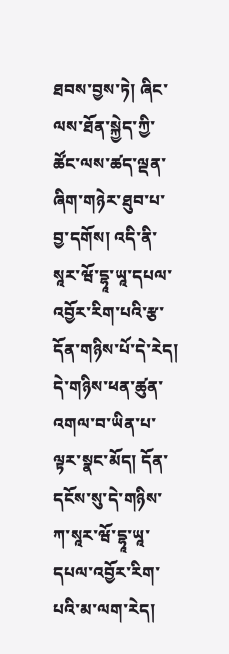ཐབས་བྱས་ཏེ། ཞིང་ལས་ཐོན་སྐྱེད་ཀྱི་ཚོང་ལས་ཚད་ལྡན་ཞིག་གཉེར་ཐུབ་པ་བྱ་དགོས། འདི་ནི་སཱར་ཝོ་དྷཱ་ཡཱ་དཔལ་འབྱོར་རིག་པའི་རྩ་དོན་གཉིས་པོ་དེ་རེད། དེ་གཉིས་ཕན་ཚུན་འགལ་བ་ཡིན་པ་ལྟར་སྣང་མོད། དོན་དངོས་སུ་དེ་གཉིས་ཀ་སཱར་ཝོ་དྷཱ་ཡཱ་དཔལ་འབྱོར་རིག་པའི་མ་ལག་རེད།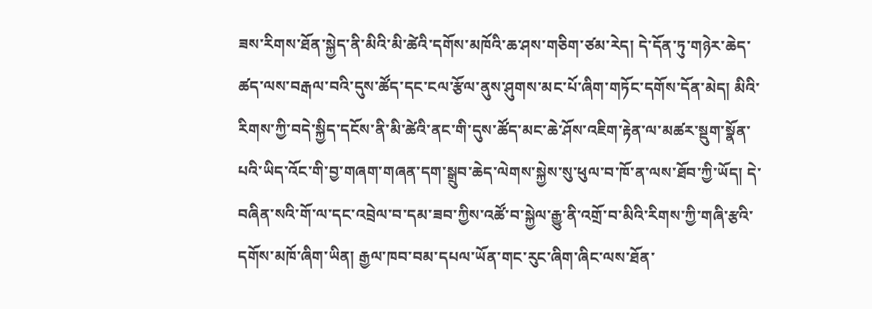ཟས་རིགས་ཐོན་སྐྱེད་ནི་མིའི་མི་ཚེའི་དགོས་མཁོའི་ཆ་ཤས་གཅིག་ཙམ་རེད། དེ་དོན་ཏུ་གཉེར་ཆེད་ཚད་ལས་བརྒལ་བའི་དུས་ཚོད་དང་ངལ་རྩོལ་ནུས་ཤུགས་མང་པོ་ཞིག་གཏོང་དགོས་དོན་མེད། མིའི་རིགས་ཀྱི་བདེ་སྐྱིད་དངོས་ནི་མི་ཚེའི་ནང་གི་དུས་ཚོད་མང་ཆེ་ཤོས་འཇིག་རྟེན་ལ་མཚར་སྡུག་སྣོན་པའི་ཡིད་འོང་གི་བྱ་གཞག་གཞན་དག་སྒྲུབ་ཆེད་ལེགས་སྐྱེས་སུ་ཕུལ་བ་ཁོ་ན་ལས་ཐོབ་ཀྱི་ཡོད། དེ་བཞིན་སའི་གོ་ལ་དང་འབྲེལ་བ་དམ་ཟབ་ཀྱིས་འཚོ་བ་སྐྱེལ་རྒྱུ་ནི་འགྲོ་བ་མིའི་རིགས་ཀྱི་གཞི་རྩའི་དགོས་མཁོ་ཞིག་ཡིན། རྒྱལ་ཁབ་བམ་དཔལ་ཡོན་གང་རུང་ཞིག་ཞིང་ལས་ཐོན་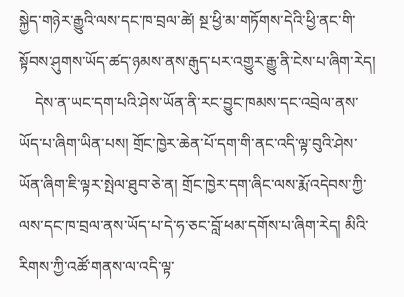སྐྱེད་གཉེར་རྒྱུའི་ལས་དང་ཁ་བྲལ་ཚེ། སྔ་ཕྱི་མ་གཏོགས་དེའི་ཕྱི་ནང་གི་སྟོབས་ཤུགས་ཡོད་ཚད་ཉམས་ནས་རྒུད་པར་འགྱུར་རྒྱུ་ནི་ངེས་པ་ཞིག་རེད།
    དེས་ན་ཡང་དག་པའི་ཤེས་ཡོན་ནི་རང་བྱུང་ཁམས་དང་འབྲེལ་ནས་ཡོད་པ་ཞིག་ཡིན་པས། གྲོང་ཁྱེར་ཆེན་པོ་དག་གི་ནང་འདི་ལྟ་བུའི་ཤེས་ཡོན་ཞིག་ཇི་ལྟར་སྤེལ་ཐུབ་ཅེ་ན། གྲོང་ཁྱེར་དག་ཞིང་ལས་རྨོ་འདེབས་ཀྱི་ལས་དང་ཁ་བྲལ་ནས་ཡོད་པ་དེ་ཧ་ཅང་བློ་ཕམ་དགོས་པ་ཞིག་རེད། མིའི་རིགས་ཀྱི་འཚོ་གནས་ལ་འདི་ལྟ་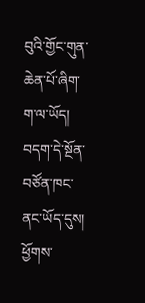བུའི་གྱོང་གུན་ཆེན་པོ་ཞིག་ག་ལ་ཡོད། བདག་དེ་སྔོན་བཙོན་ཁང་ནང་ཡོད་དུས། ཕྱོགས་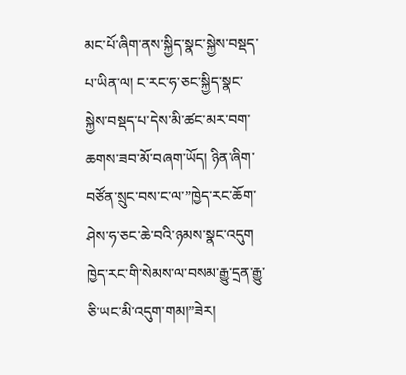མང་པོ་ཞིག་ནས་སྐྱིད་སྣང་སྐྱེས་བསྡད་པ་ཡིན་ལ། ང་རང་ཧ་ཅང་སྐྱིད་སྣང་སྐྱེས་བསྡད་པ་དེས་མི་ཚང་མར་བག་ཆགས་ཟབ་མོ་བཞག་ཡོད། ཉིན་ཞིག་བཙོན་སྲུང་བས་ང་ལ་”ཁྱེད་རང་ཆོག་ཤེས་ཧ་ཅང་ཆེ་བའི་ཉམས་སྣང་འདུག ཁྱེད་རང་གི་སེམས་ལ་བསམ་རྒྱུ་དྲན་རྒྱུ་ཅི་ཡང་མི་འདུག་གམ།”ཟེར།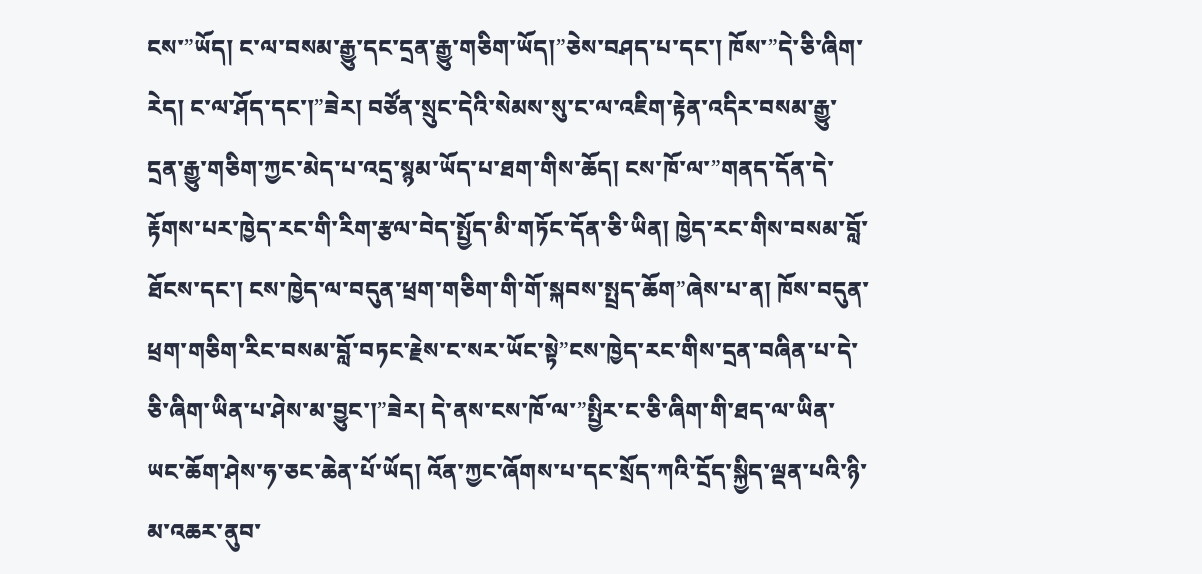ངས་”ཡོད། ང་ལ་བསམ་རྒྱུ་དང་དྲན་རྒྱུ་གཅིག་ཡོད།”ཅེས་བཤད་པ་དང་། ཁོས་”དེ་ཅི་ཞིག་རེད། ང་ལ་ཤོད་དང་།”ཟེར། བཙོན་སྲུང་དེའི་སེམས་སུ་ང་ལ་འཇིག་རྟེན་འདིར་བསམ་རྒྱུ་དྲན་རྒྱུ་གཅིག་ཀྱང་མེད་པ་འདྲ་སྙམ་ཡོད་པ་ཐག་གིས་ཆོད། ངས་ཁོ་ལ་”གནད་དོན་དེ་རྟོགས་པར་ཁྱེད་རང་གི་རིག་རྩལ་བེད་སྤྱོད་མི་གཏོང་དོན་ཅི་ཡིན། ཁྱེད་རང་གིས་བསམ་བློ་ཐོངས་དང་། ངས་ཁྱེད་ལ་བདུན་ཕྲག་གཅིག་གི་གོ་སྐབས་སྤྲད་ཆོག”ཞེས་པ་ན། ཁོས་བདུན་ཕྲག་གཅིག་རིང་བསམ་བློ་བཏང་རྗེས་ང་སར་ཡོང་སྟེ”ངས་ཁྱེད་རང་གིས་དྲན་བཞིན་པ་དེ་ཅི་ཞིག་ཡིན་པ་ཤེས་མ་བྱུང་།”ཟེར། དེ་ནས་ངས་ཁོ་ལ་”སྤྱིར་ང་ཅི་ཞིག་གི་ཐད་ལ་ཡིན་ཡང་ཆོག་ཤེས་ཧ་ཅང་ཆེན་པོ་ཡོད། འོན་ཀྱང་ཞོགས་པ་དང་སྲོད་ཀའི་དྲོད་སྐྱིད་ལྡན་པའི་ཉི་མ་འཆར་ནུབ་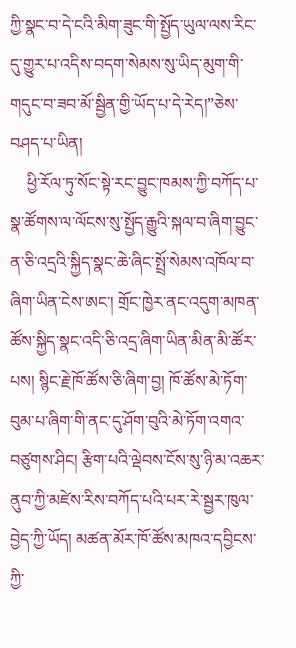ཀྱི་སྣང་བ་དེ་ངའི་མིག་ཟུང་གི་སྤྱོད་ཡུལ་ལས་རིང་དུ་གྱུར་པ་འདིས་བདག་སེམས་སུ་ཡིད་མུག་གི་གདུང་བ་ཟབ་མོ་སྦྱིན་གྱི་ཡོད་པ་དེ་རེད།”ཅེས་བཤད་པ་ཡིན།
    ཕྱི་རོལ་ཏུ་སོང་སྟེ་རང་བྱུང་ཁམས་ཀྱི་བཀོད་པ་སྣ་ཚོགས་ལ་ལོངས་སུ་སྤྱོད་རྒྱུའི་སྐལ་བ་ཞིག་བྱུང་ན་ཅི་འདྲའི་སྐྱིད་སྣང་ཆེ་ཞིང་སྤྲོ་སེམས་འཁོལ་བ་ཞིག་ཡིན་ངེས་ཨང་། གྲོང་ཁྱེར་ནང་འདུག་མཁན་ཚོས་སྐྱིད་སྣང་འདི་ཅི་འདྲ་ཞིག་ཡིན་མིན་མི་ཚོར་པས། སྙིང་རྗེ་ཁོ་ཚོས་ཅི་ཞིག་བྱ། ཁོ་ཚོས་མེ་ཏོག་བུམ་པ་ཞིག་གི་ནང་དུ་ཤོག་བུའི་མེ་ཏོག་འགའ་བཙུགས་ཤིང། རྩིག་པའི་ལྡེབས་ངོས་སུ་ཉི་མ་འཆར་ནུབ་ཀྱི་མཛེས་རིས་བཀོད་པའི་པར་རེ་སྦྱར་ཁུལ་བྱེད་ཀྱི་ཡོད། མཚན་མོར་ཁོ་ཚོས་མཁའ་དབྱིངས་ཀྱི་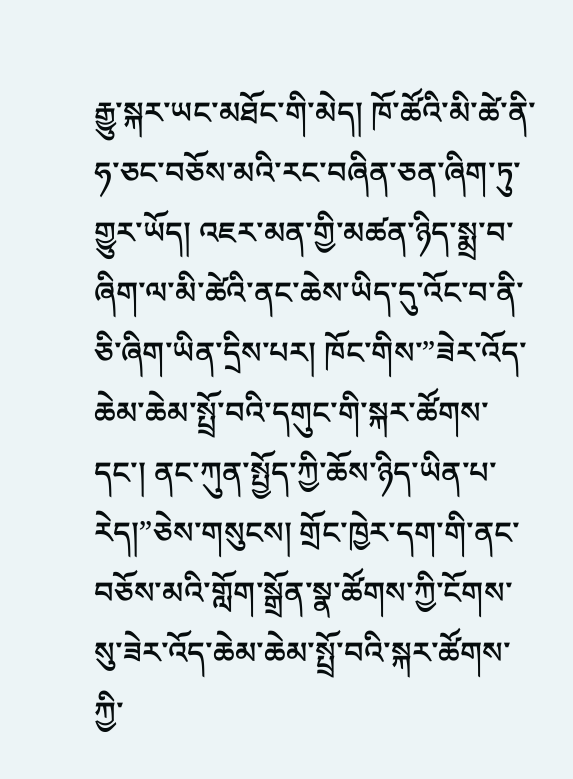རྒྱུ་སྐར་ཡང་མཐོང་གི་མེད། ཁོ་ཚོའི་མི་ཚེ་ནི་ཧ་ཅང་བཅོས་མའི་རང་བཞིན་ཅན་ཞིག་ཏུ་གྱུར་ཡོད། འཇར་མན་གྱི་མཚན་ཉིད་སྨྲ་བ་ཞིག་ལ་མི་ཚེའི་ནང་ཆེས་ཡིད་དུ་འོང་བ་ནི་ཅི་ཞིག་ཡིན་དྲིས་པར། ཁོང་གིས་”ཟེར་འོད་ཆེམ་ཆེམ་སྤྲོ་བའི་དགུང་གི་སྐར་ཚོགས་དང་། ནང་ཀུན་སྤྱོད་ཀྱི་ཆོས་ཉིད་ཡིན་པ་རེད།”ཅེས་གསུངས། གྲོང་ཁྱེར་དག་གི་ནང་བཅོས་མའི་གློག་སྒྲོན་སྣ་ཚོགས་ཀྱི་ངོགས་སུ་ཟེར་འོད་ཆེམ་ཆེམ་སྤྲོ་བའི་སྐར་ཚོགས་ཀྱི་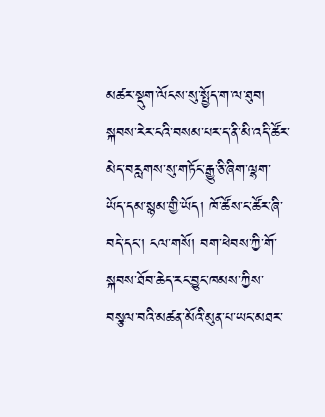མཚར་སྡུག་ལོངས་སུ་སྤྱོད་ག་ལ་ཐུབ། སྐབས་རེར་ངའི་བསམ་པར་ད་ནི་མི་འདི་ཚོར་མེད་བརླགས་སུ་གཏོང་རྒྱུ་ཅི་ཞིག་ལྷག་ཡོད་དམ་སྙམ་གྱི་ཡོད། ཁོ་ཚོས་ང་ཚོར་ཞི་བདེ་དང་། ངལ་གསོ། བག་ཕེབས་ཀྱི་གོ་སྐབས་ཐོབ་ཆེད་རང་བྱུང་ཁམས་ཀྱིས་བསྩལ་བའི་མཚན་མོའི་མུན་པ་ཡང་མཐར་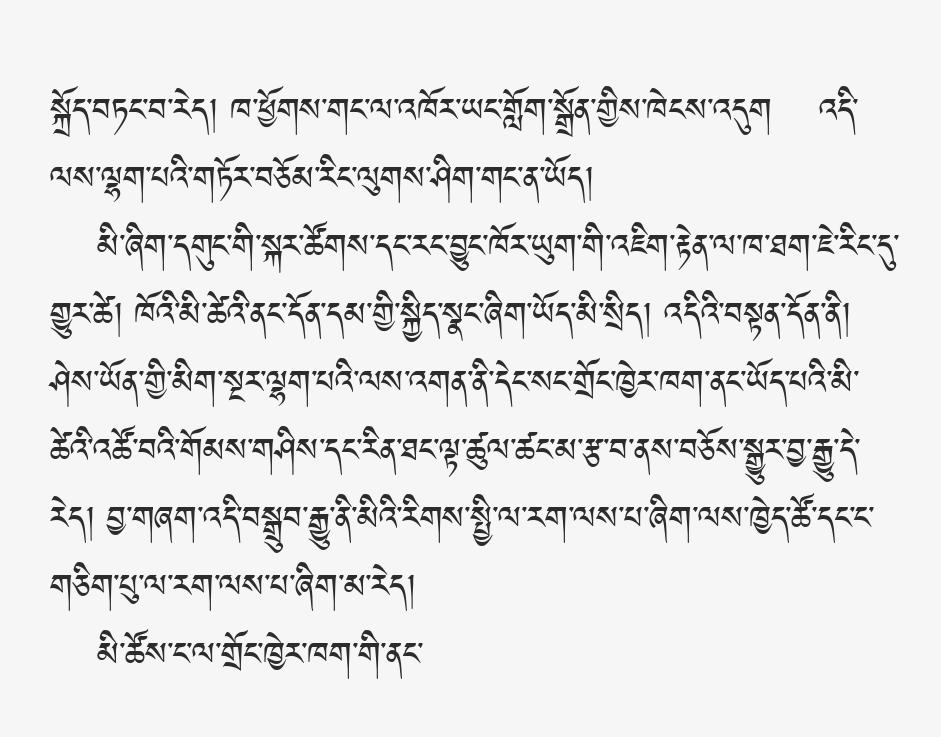སྐྲོད་བཏང་བ་རེད། ཁ་ཕྱོགས་གང་ལ་འཁོར་ཡང་གློག་སྒྲོན་གྱིས་ཁེངས་འདུག    འདི་ལས་ལྷག་པའི་གཏོར་བཅོམ་རིང་ལུགས་ཤིག་གང་ན་ཡོད།
    མི་ཞིག་དགུང་གི་སྐར་ཚོགས་དང་རང་བྱུང་ཁོར་ཡུག་གི་འཇིག་རྟེན་ལ་ཁ་ཐག་ཇེ་རིང་དུ་གྱུར་ཚེ། ཁོའི་མི་ཚེའི་ནང་དོན་དམ་གྱི་སྐྱིད་སྣང་ཞིག་ཡོད་མི་སྲིད། འདིའི་བསྟན་དོན་ནི། ཤེས་ཡོན་གྱི་མིག་སྔར་ལྷག་པའི་ལས་འགན་ནི་དེང་སང་གྲོང་ཁྱེར་ཁག་ནང་ཡོད་པའི་མི་ཚེའི་འཚོ་བའི་གོམས་གཤིས་དང་རིན་ཐང་ལྟ་ཚུལ་ཚང་མ་རྩ་བ་ནས་བཅོས་སྒྱུར་བྱ་རྒྱུ་དེ་རེད། བྱ་གཞག་འདི་བསྒྲུབ་རྒྱུ་ནི་མིའི་རིགས་སྤྱི་ལ་རག་ལས་པ་ཞིག་ལས་ཁྱེད་ཚོ་དང་ང་གཅིག་པུ་ལ་རག་ལས་པ་ཞིག་མ་རེད།
    མི་ཚོས་ང་ལ་གྲོང་ཁྱེར་ཁག་གི་ནང་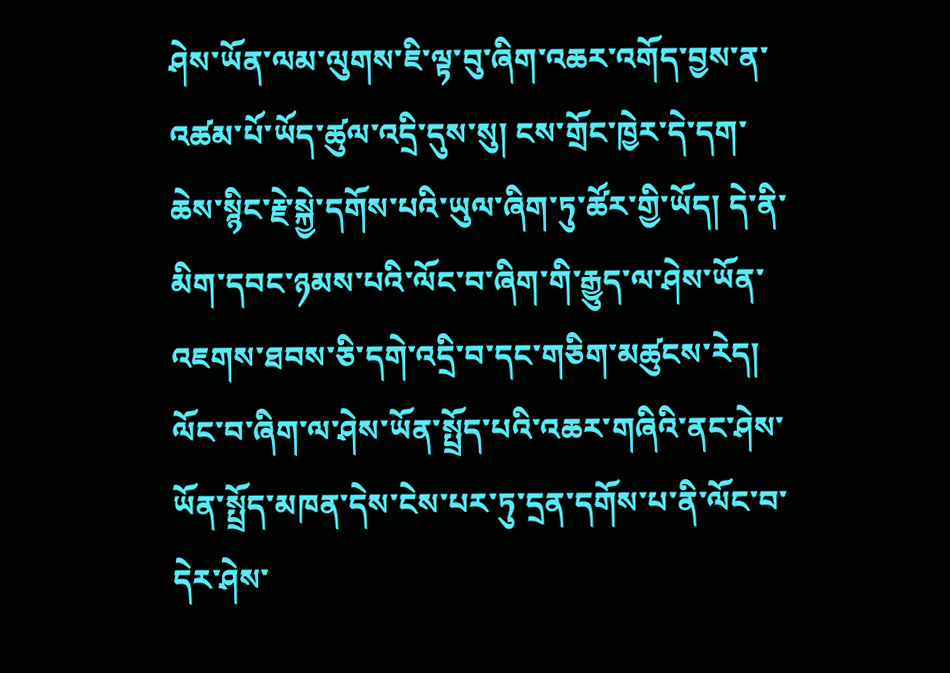ཤེས་ཡོན་ལམ་ལུགས་ཇི་ལྟ་བུ་ཞིག་འཆར་འགོད་བྱས་ན་འཚམ་པོ་ཡོད་ཚུལ་འདྲི་དུས་སུ། ངས་གྲོང་ཁྱེར་དེ་དག་ཆེས་སྙིང་རྗེ་སྐྱེ་དགོས་པའི་ཡུལ་ཞིག་ཏུ་ཚོར་གྱི་ཡོད། དེ་ནི་མིག་དབང་ཉམས་པའི་ལོང་བ་ཞིག་གི་རྒྱུད་ལ་ཤེས་ཡོན་འཇགས་ཐབས་ཅི་དགེ་འདྲི་བ་དང་གཅིག་མཚུངས་རེད། ལོང་བ་ཞིག་ལ་ཤེས་ཡོན་སྤྲོད་པའི་འཆར་གཞིའི་ནང་ཤེས་ཡོན་སྤྲོད་མཁན་དེས་ངེས་པར་ཏུ་དྲན་དགོས་པ་ནི་ལོང་བ་དེར་ཤེས་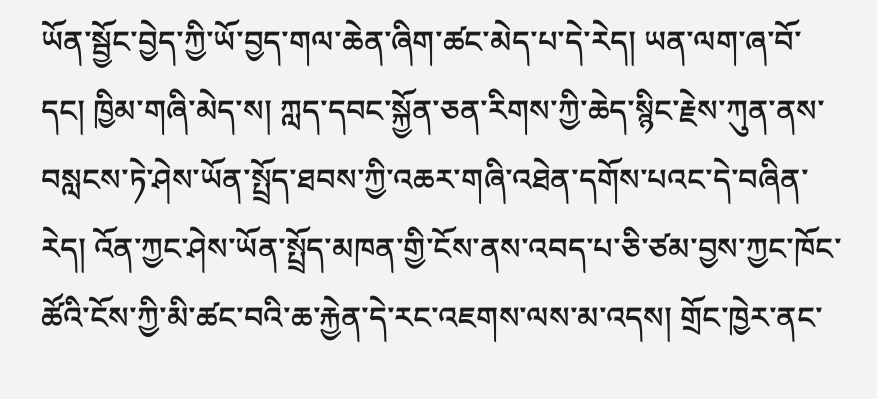ཡོན་སྦྱོང་བྱེད་ཀྱི་ཡོ་བྱད་གལ་ཆེན་ཞིག་ཚང་མེད་པ་དེ་རེད། ཡན་ལག་ཞ་བོ་དང། ཁྱིམ་གཞི་མེད་ས། ཀླད་དབང་སྐྱོན་ཅན་རིགས་ཀྱི་ཆེད་སྙིང་རྗེས་ཀུན་ནས་བསླངས་ཏེ་ཤེས་ཡོན་སྤྲོད་ཐབས་ཀྱི་འཆར་གཞི་འཐེན་དགོས་པའང་དེ་བཞིན་རེད། འོན་ཀྱང་ཤེས་ཡོན་སྤྲོད་མཁན་གྱི་ངོས་ནས་འབད་པ་ཅི་ཙམ་བྱས་ཀྱང་ཁོང་ཚོའི་ངོས་ཀྱི་མི་ཚང་བའི་ཆ་རྐྱེན་དེ་རང་འཇགས་ལས་མ་འདས། གྲོང་ཁྱེར་ནང་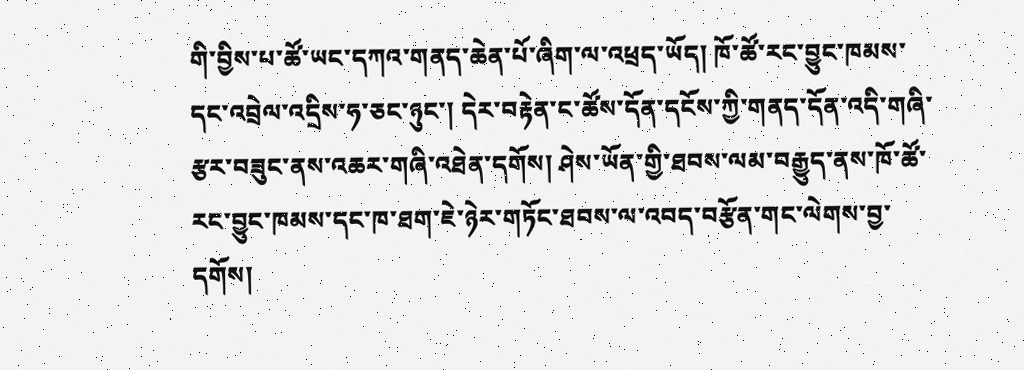གི་བྱིས་པ་ཚོ་ཡང་དཀའ་གནད་ཆེན་པོ་ཞིག་ལ་འཕྲད་ཡོད། ཁོ་ཚོ་རང་བྱུང་ཁམས་དང་འབྲེལ་འདྲིས་ཧ་ཅང་ཉུང་། དེར་བརྟེན་ང་ཚོས་དོན་དངོས་ཀྱི་གནད་དོན་འདི་གཞི་རྩར་བཟུང་ནས་འཆར་གཞི་འཐེན་དགོས། ཤེས་ཡོན་གྱི་ཐབས་ལམ་བརྒྱུད་ནས་ཁོ་ཚོ་རང་བྱུང་ཁམས་དང་ཁ་ཐག་ཇེ་ཉེར་གཏོང་ཐབས་ལ་འབད་བརྩོན་གང་ལེགས་བྱ་དགོས།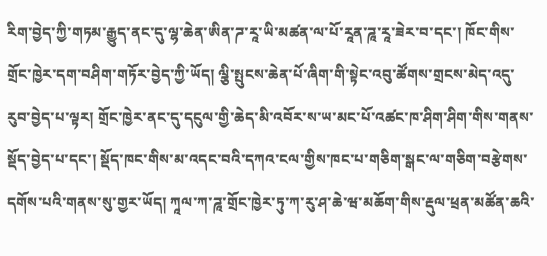རིག་བྱེད་ཀྱི་གཏམ་རྒྱུད་ནང་དུ་ལྷ་ཆེན་ཨིན་ཌ་རཱ་ཡི་མཚན་ལ་པོ་རཱན་ཌཱ་རཱ་ཟེར་བ་དང་། ཁོང་གིས་གྲོང་ཁྱེར་དག་བཤིག་གཏོར་བྱེད་ཀྱི་ཡོད། ལྕི་སྤུངས་ཆེན་པོ་ཞིག་གི་སྟེང་འབུ་ཚོགས་གྲངས་མེད་འདུ་རུབ་བྱེད་པ་ལྟར། གྲོང་ཁྱེར་ནང་དུ་དངུལ་གྱི་ཆེད་མི་འབོར་ས་ཡ་མང་པོ་འཚང་ཁ་ཤིག་ཤིག་གིས་གནས་སྡོད་བྱེད་པ་དང་། སྡོད་ཁང་གིས་མ་འདང་བའི་དཀའ་ངལ་གྱིས་ཁང་པ་གཅིག་སྒང་ལ་གཅིག་བརྩེགས་དགོས་པའི་གནས་སུ་གྱར་ཡོད། ཀཱལ་ཀ་ཌཱ་གྲོང་ཁྱེར་ཏུ་ཀ་རུ་ཤ་ཆེ་ཝ་མཆོག་གིས་རྡུལ་ཕྲན་མཚོན་ཆའི་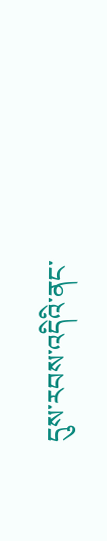དུས་རབས་འདིའི་ནང་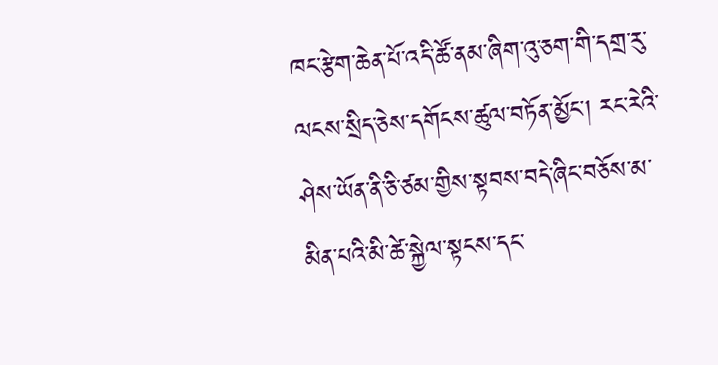ཁང་རྩེག་ཆེན་པོ་འདི་ཚོ་ནམ་ཞིག་འུ་ཅག་གི་དགྲ་རུ་ལངས་སྲིད་ཅེས་དགོངས་ཚུལ་བཏོན་མྱོང་། རང་རེའི་ཤེས་ཡོན་ནི་ཅི་ཙམ་གྱིས་སྟབས་བདེ་ཞིང་བཅོས་མ་མིན་པའི་མི་ཚེ་སྐྱེལ་སྟངས་དང་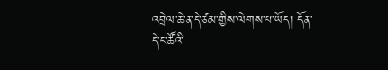འབྲེལ་ཆེ་ན་དེ་ཙམ་གྱིས་ལེགས་པ་ཡོད། དོན་དེ་ང་ཚོའི་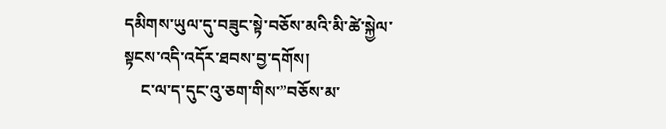དམིགས་ཡུལ་དུ་བཟུང་སྟེ་བཅོས་མའི་མི་ཚེ་སྐྱེལ་སྟངས་འདི་འདོར་ཐབས་བྱ་དགོས།
    ང་ལ་ད་དུང་འུ་ཅག་གིས་”བཅོས་མ་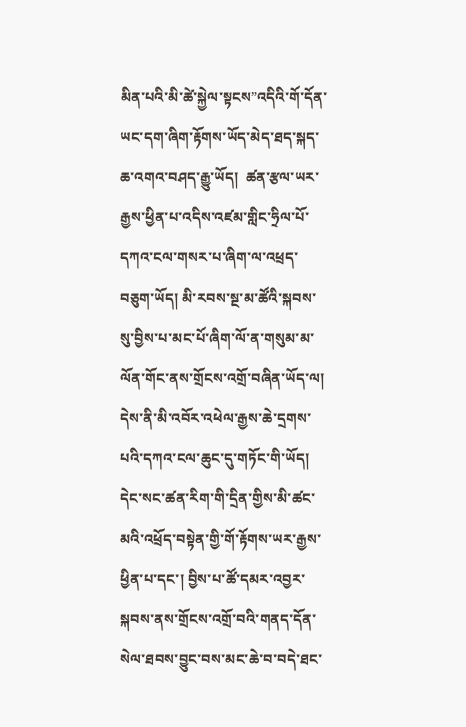མིན་པའི་མི་ཚེ་སྐྱེལ་སྟངས”འདིའི་གོ་དོན་ཡང་དག་ཞིག་རྟོགས་ཡོད་མེད་ཐད་སྐད་ཆ་འགའ་བཤད་རྒྱུ་ཡོད།  ཚན་རྩལ་ཡར་རྒྱས་ཕྱིན་པ་འདིས་འཛམ་གླིང་ཧྲིལ་པོ་དཀའ་ངལ་གསར་པ་ཞིག་ལ་འཕྲད་བཅུག་ཡོད། མི་རབས་སྔ་མ་ཚོའི་སྐབས་སུ་བྱིས་པ་མང་པོ་ཞིག་ལོ་ན་གསུམ་མ་ལོན་གོང་ནས་གྲོངས་འགྲོ་བཞིན་ཡོད་ལ། དེས་ནི་མི་འབོར་འཕེལ་རྒྱས་ཆེ་དྲགས་པའི་དཀའ་ངལ་ཆུང་དུ་གཏོང་གི་ཡོད། དེང་སང་ཚན་རིག་གི་དྲིན་གྱིས་མི་ཚང་མའི་འཕྲོད་བསྟེན་གྱི་གོ་རྟོགས་ཡར་རྒྱས་ཕྱིན་པ་དང་། བྱིས་པ་ཚོ་དམར་འབྱར་སྐབས་ནས་གྲོངས་འགྲོ་བའི་གནད་དོན་སེལ་ཐབས་བྱུང་བས་མང་ཆེ་བ་བདེ་ཐང་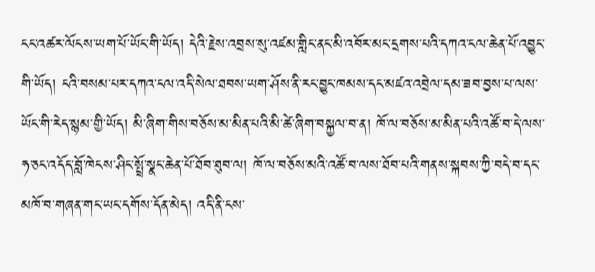ངང་འཚར་ལོངས་ཡག་པོ་ཡོང་གི་ཡོད། དེའི་རྗེས་འབྲས་སུ་འཛམ་གླིང་ནང་མི་འབོར་མང་དྲགས་པའི་དཀའ་ངལ་ཆེན་པོ་འབྱུང་གི་ཡོད། ངའི་བསམ་པར་དཀའ་ངལ་འདི་སེལ་ཐབས་ཡག་ཤོས་ནི་རང་བྱུང་ཁམས་དང་མཛའ་འབྲེལ་དམ་ཟབ་བྱས་པ་ལས་ཡོང་གི་རེད་སྙམ་གྱི་ཡོད། མི་ཞིག་གིས་བཅོས་མ་མིན་པའི་མི་ཚེ་ཞིག་བསྐྱལ་བ་ན། ཁོ་ལ་བཅོས་མ་མིན་པའི་འཚོ་བ་དེ་ལས་ཧ་ཅང་འདོད་བློ་ཁེངས་ཤིང་སྤྲོ་སྣང་ཆེན་པོ་ཐོབ་ཐུབ་ལ། ཁོ་ལ་བཅོས་མའི་འཚོ་བ་ལས་ཐོབ་པའི་གནས་སྐབས་ཀྱི་བདེ་བ་དང་མཁོ་བ་གཞན་གང་ཡང་དགོས་དོན་མེད། འདི་ནི་ངས་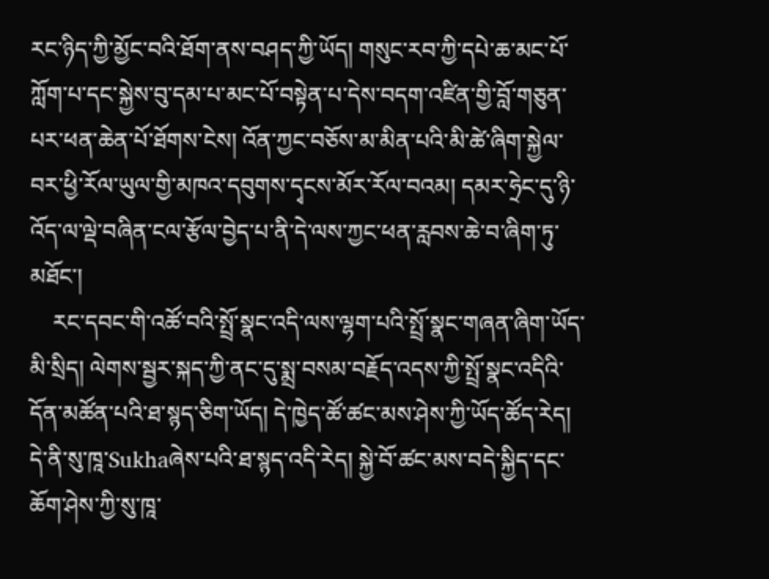རང་ཉིད་ཀྱི་མྱོང་བའི་ཐོག་ནས་བཤད་ཀྱི་ཡོད། གསུང་རབ་ཀྱི་དཔེ་ཆ་མང་པོ་ཀློག་པ་དང་སྐྱེས་བུ་དམ་པ་མང་པོ་བསྟེན་པ་དེས་བདག་འཛིན་གྱི་བློ་གཅུན་པར་ཕན་ཆེན་པོ་ཐོགས་ངེས། འོན་ཀྱང་བཅོས་མ་མིན་པའི་མི་ཚེ་ཞིག་སྐྱེལ་བར་ཕྱི་རོལ་ཡུལ་གྱི་མཁའ་དབུགས་དྭངས་མོར་རོལ་བའམ། དམར་ཧྲེང་དུ་ཉི་འོད་ལ་ལྡེ་བཞིན་ངལ་རྩོལ་བྱེད་པ་ནི་དེ་ལས་ཀྱང་ཕན་རླབས་ཆེ་བ་ཞིག་ཏུ་མཐོང་།
    རང་དབང་གི་འཚོ་བའི་སྤྲོ་སྣང་འདི་ལས་ལྷག་པའི་སྤྲོ་སྣང་གཞན་ཞིག་ཡོད་མི་སྲིད། ལེགས་སྦྱར་སྐད་ཀྱི་ནང་དུ་སྨྲ་བསམ་བརྗོད་འདས་ཀྱི་སྤྲོ་སྣང་འདིའི་དོན་མཚོན་པའི་ཐ་སྙད་ཅིག་ཡོད། དེ་ཁྱེད་ཚོ་ཚང་མས་ཤེས་ཀྱི་ཡོད་ཚོད་རེད། དེ་ནི་སུ་ཁཱ་Sukhaཞེས་པའི་ཐ་སྙད་འདི་རེད། སྐྱེ་བོ་ཚང་མས་བདེ་སྐྱིད་དང་ཆོག་ཤེས་ཀྱི་སུ་ཁཱ་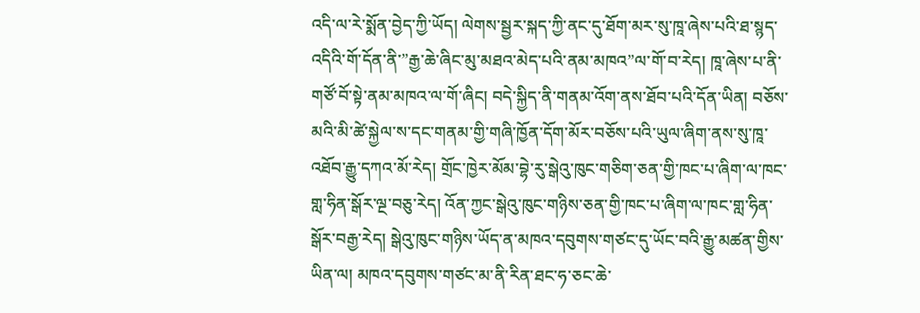འདི་ལ་རེ་སྨོན་བྱེད་ཀྱི་ཡོད། ལེགས་སྦྱར་སྐད་ཀྱི་ནང་དུ་ཐོག་མར་སུ་ཁཱ་ཞེས་པའི་ཐ་སྙད་འདིའི་གོ་དོན་ནི་”རྒྱ་ཆེ་ཞིང་མུ་མཐའ་མེད་པའི་ནམ་མཁའ”ལ་གོ་བ་རེད། ཁཱ་ཞེས་པ་ནི་གཙོ་བོ་སྟེ་ནམ་མཁའ་ལ་གོ་ཞིང། བདེ་སྐྱིད་ནི་གནམ་འོག་ནས་ཐོབ་པའི་དོན་ཡིན། བཅོས་མའི་མི་ཚེ་སྐྱེལ་ས་དང་གནམ་གྱི་གཞི་ཁྱོན་དོག་མོར་བཅོས་པའི་ཡུལ་ཞིག་ནས་སུ་ཁཱ་འཐོབ་རྒྱུ་དཀའ་མོ་རེད། གྲོང་ཁྱེར་མོམ་བྷེ་རུ་སྒེའུ་ཁུང་གཅིག་ཅན་གྱི་ཁང་པ་ཞིག་ལ་ཁང་གླ་ཧིན་སྒོར་ལྔ་བཅུ་རེད། འོན་ཀྱང་སྒེའུ་ཁུང་གཉིས་ཅན་གྱི་ཁང་པ་ཞིག་ལ་ཁང་གླ་ཧིན་སྒོར་བརྒྱ་རེད། སྒེའུ་ཁུང་གཉིས་ཡོད་ན་མཁའ་དབུགས་གཙང་དུ་ཡོང་བའི་རྒྱུ་མཚན་གྱིས་ཡིན་ལ། མཁའ་དབུགས་གཙང་མ་ནི་རིན་ཐང་ཧ་ཅང་ཆེ་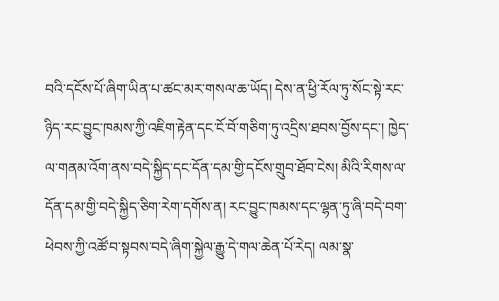བའི་དངོས་པོ་ཞིག་ཡིན་པ་ཚང་མར་གསལ་ཆ་ཡོད། དེས་ན་ཕྱི་རོལ་ཏུ་སོང་སྟེ་རང་ཉིད་རང་བྱུང་ཁམས་ཀྱི་འཇིག་རྟེན་དང་ངོ་བོ་གཅིག་ཏུ་འདྲིས་ཐབས་བྱོས་དང་། ཁྱེད་ལ་གནམ་འོག་ནས་བདེ་སྐྱིད་དང་དོན་དམ་གྱི་དངོས་གྲུབ་ཐོབ་ངེས། མིའི་རིགས་ལ་དོན་དམ་གྱི་བདེ་སྐྱིད་ཅིག་རེག་དགོས་ན། རང་བྱུང་ཁམས་དང་ལྷན་ཏུ་ཞི་བདེ་བག་ཕེབས་ཀྱི་འཚོ་བ་སྟབས་བདེ་ཞིག་སྐྱེལ་རྒྱུ་དེ་གལ་ཆེན་པོ་རེད། ལམ་སྣ་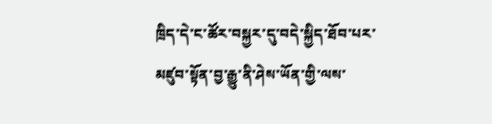ཁྲིད་དེ་ང་ཚོར་བསྐྱར་དུ་བདེ་སྐྱིད་ཐོབ་པར་མཛུབ་སྟོན་བྱ་རྒྱུ་ནི་ཤེས་ཡོན་གྱི་ལས་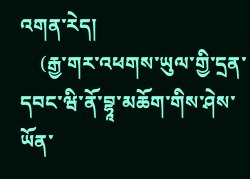འགན་རེད།
    (རྒྱ་གར་འཕགས་ཡུལ་གྱི་དྲན་དབང་ཝི་ནོ་བྷཱ་མཆོག་གིས་ཤེས་ཡོན་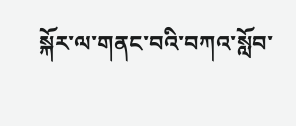སྐོར་ལ་གནང་བའི་བཀའ་སློབ་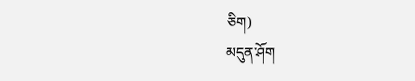ཅིག)
མདུན་ཤོག